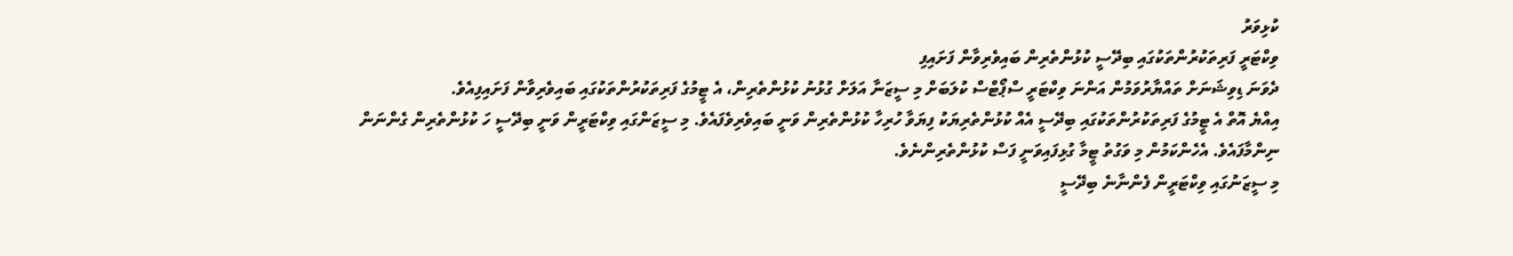ކުޅިވަރު
ވިކްޓަރީ ފަރިތަކުރުންތަކުގައި ބިދޭސީ ކުޅުންތެރިން ބައިވެރިވާން ފަށައިފި
ދެވަނަ ޑިވިޝަނަށް ތައްޔާރުވަމުން އަންނަ ވިކްޓަރީ ސްޕޯޓްސް ކުލަބަށް މި ސީޒަނާ އަލަށް ގުޅުނު ކުޅުންތެރިން، އެ ޓީމުގެ ފަރިތަކުރުންތަކުގައި ބައިވެރިވާން ފަށައިފިއެވެ.
އިއްޔެ އޮތް އެ ޓީމުގެ ފަރިތަކުރުންތަކުގައި ބިދޭސީ އެއް ކުޅުންތެރިޔަކު ފިޔަވާ ހުރިހާ ކުޅުންތެރިން ވަނީ ބައިވެރިވެފައެވެ. މި ސީޒަންގައި ވިކްޓަރީން ވަނީ ބިދޭސީ ހަ ކުޅުންތެރިން ގެންނަން ނިންމާފައެވެ. އެހެންކަމުން މި ވަގުތު ޓީމާ ގުޅިފައިވަނީ ފަސް ކުޅުންތެރިންނެވެ.
މި ސީޒަނުގައި ވިކްޓަރީން ފެންނާނެ ބިދޭސީ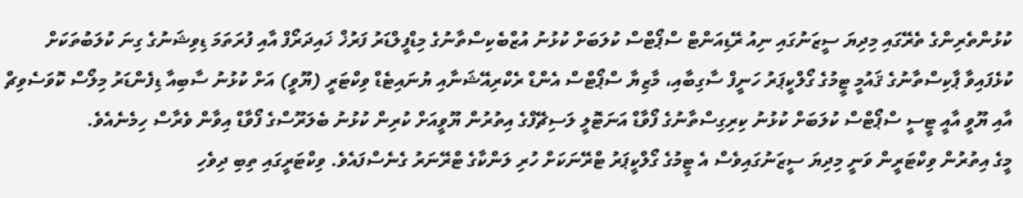ކުޅުންތެރިންގެ ތެރޭގައި މިދިޔަ ސީޒަނުގައި ނިއު ރޭޑިއަންޓް ސްޕޯޓްސް ކުލަބަށް ކުޅުނު އުޒްބެކިސްތާނުގެ މިޑްފީލްޑަރު ފަރުޚް ޚައިދަރޯފް އާއި ފުރަތަމަ ޑިވިޝަނުގެ ގިނަ ކުލަބުތަކަށް ކުޅެފައިވާ ޕާކިސްތާނުގެ ޤައުމީ ޓީމުގެ ގޯލްކީޕަރު ހަނީފް ސާގިބާއި، މާޒިޔާ ސްޕޯޓްސް އެންޑް ރެކްރިއޭޝަނާއި ޔުނައިޓެޑް ވިކްޓަރީ (ޔޫވީ) އަށް ކުޅުނު ސާބިއާ ޑިފެންޑަރު މިލޯސް ކޮވަސެވިޗް އާއި ޔޫވީ އާއީ ޓީސީ ސްޕޯޓްސް ކުލަބަށް ކުޅުނު ކިރިގިސްތާނުގެ ފޯވާޑް އަނަޓޮލީ ލަސިޗޭފްގެ އިތުރުން ޔޫވީއަށް ކުރިން ކުޅުނު ބެލަރޫސްގެ ފޯވާޑް އިވާން ވެރާސް ހިމެނެއެވެ.
މީގެ އިތުރުން ވިކްޓަރީން ވަނީ މިދިޔަ ސީޒަނުގައިވެސް އެ ޓީމުގެ ގޯލްކީޕަރު ޓްރޭނަކަށް ހުރި ލަންކާގެ ޓްރޭނަރު ގެނެސްފައެވެ. ވިކްޓަރީގައި ތިބި ދިވެހި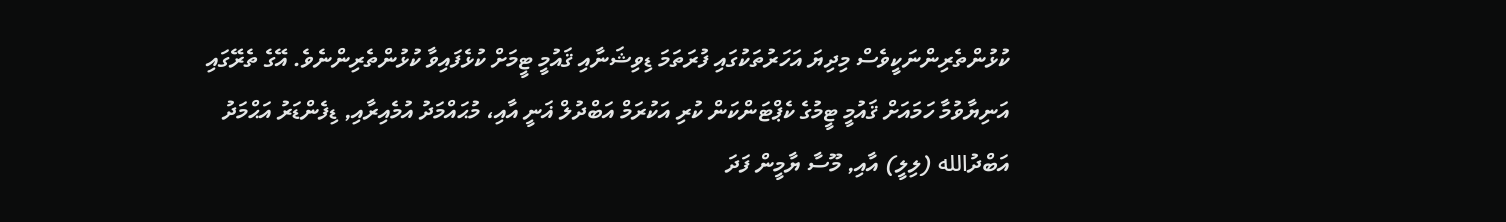ކުޅުންތެރިންނަކީވެސް މިދިޔަ އަހަރުތަކުގައި ފުރަތަމަ ޑިވިޝަނާއި ޤައުމީ ޓީމަށް ކުޅެފައިވާ ކުޅުންތެރިންނެވެ. އޭގެ ތެރޭގައި އަނިޔާވުމާ ހަމައަށް ޤައުމީ ޓީމުގެ ކެޕްޓަންކަން ކުރި އަކުރަމް އަބްދުލް ޣަނީ އާއި، މުޙައްމަދު އުމެއިރާއި, ޑިފެންޑަރު އަޙްމަދު އަބްދުالله (ލިލީ) އާއި, މޫސާ ޔާމީން ފަދަ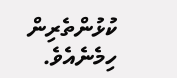ކުޅުންތެރިން ހިމެނެއެވެ.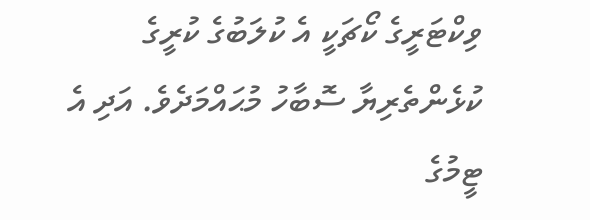ވިކްޓަރީގެ ކޯޗަކީ އެ ކުލަބުގެ ކުރީގެ ކުޅެންތެރިޔާ ސޮބާހު މުޙައްމަދެވެ. އަދި އެ ޓީމުގެ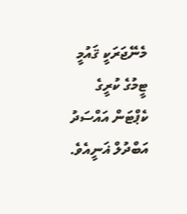މެނޭޖަރަކީ ޤައުމީ ޓީމުގެ ކުރީގެ ކެޕްޓަން އައްސަދު އަބްދުލް ޣަނީއެވެ.